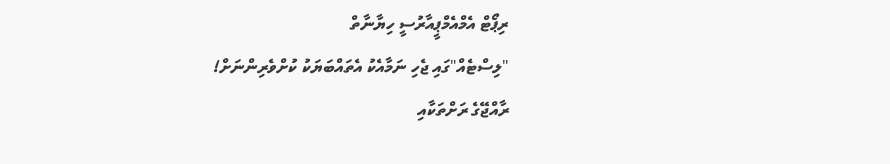ރިޕޯޓް އެމްއެމްޕީއާރުސީ ހިޔާނާތް
"ލިސްޓެއް"ގައި ޖެހި ނަމާއެކު އެތައްބަޔަކު ކުށްވެރިންނަށް!
ރާއްޖޭގެ ރަށްތަކާއި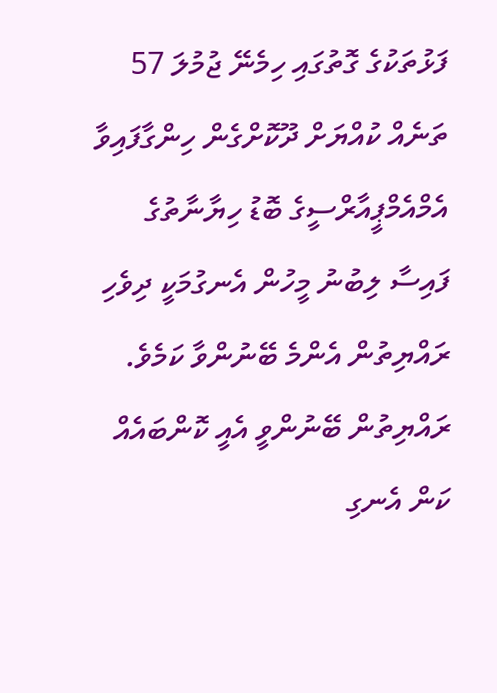ފަޅުތަކުގެ ގޮތުގައި ހިމެނޭ ޖުމުލަ 57 ތަނެއް ކުއްޔަށް ދޫކޮށްގެން ހިންގާފައިވާ އެމްއެމްޕީއާރްސީގެ ބޮޑު ހިޔާނާތުގެ ފައިސާ ލިބުނު މީހުން އެނގުމަކީ ދިވެހި ރައްޔިތުން އެންމެ ބޭނުންވާ ކަމެވެ. ރައްޔިތުން ބޭނުންވީ އެއީ ކޮންބައެއް ކަން އެނގި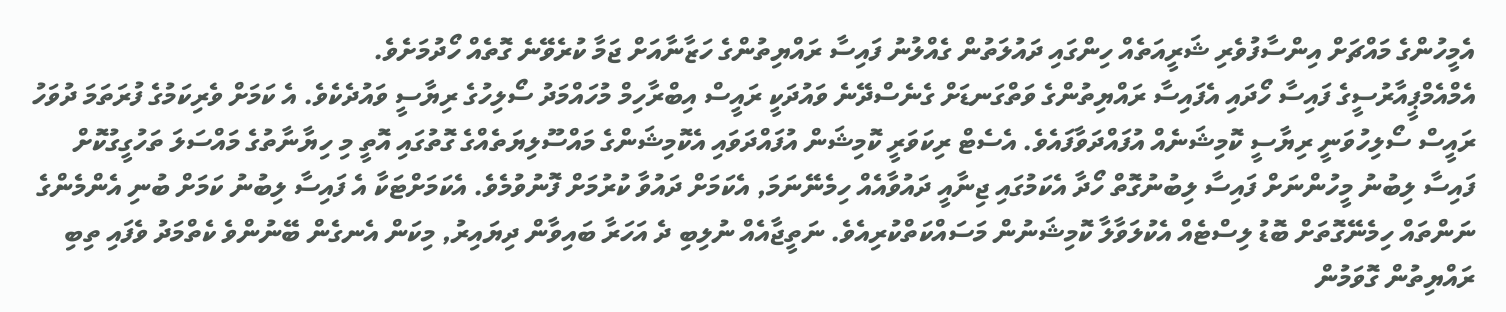އެމީހުންގެ މައްޗަށް އިންސާފުވެރި ޝަރީއަތެއް ހިންގައި ދައުލަތުން ގެއްލުނު ފައިސާ ރައްޔިތުންގެ ހަޒާނާއަށް ޖަމާ ކުރެވޭނެ ގޮތެއް ހޯދުމަށެވެ.
އެމްއެމްޕީއާރުސީގެ ފައިސާ ހޯދައި އެފައިސާ ރައްޔިތުންގެ ވަތްގަނޑަށް ގެނެސްދޭނެ ވައުދަކީ ރައީސް އިބްރާހިމް މުހައްމަދު ސޯލިހުގެ ރިޔާސީ ވައުދެކެވެ. އެ ކަމަށް ވެރިކަމުގެ ފުރަތަމަ ދުވަހު ރައީސް ސޯލިހުވަނީ ރިޔާސީ ކޮމިޝަނެއް އުފައްދަވާފައެވެ. އެސެޓް ރިކަވަރީ ކޮމިޝަން އުފައްދަވައި އެކޮމިޝަންގެ މައްސޫލިޔަތެއްގެ ގޮތުގައި އޮތީ މި ހިޔާނާތުގެ މައްސަލަ ތަހުގީގުކޮށް ފައިސާ ލިބުނު މީހުންނަށް ފައިސާ ލިބުނުގޮތް ހޯދާ އެކަމުގައި ޖިނާއީ ދައުވާއެއް ހިމެނޭނަމަ, އެކަމަށް ދައުވާ ކުރުމަށް ފޮނުވުމެވެ. އެކަމަށްޓަކާ އެ ފައިސާ ލިބުނު ކަމަށް ބުނި އެންމެންގެ ނަންތައް ހިމެނޭގޮތަށް ބޮޑު ލިސްޓެއް އެކުލަވާލާ ކޮމިޝަނުން މަސައްކަތްކުރިއެވެ. ނަތީޖާއެއް ނުލިބި ދެ އަހަރާ ބައިވާން ދިޔައިރު, މިކަން އެނގެން ބޭނުންވެ ކެތްމަދު ވެފައި ތިބި ރައްޔިތުން ގޮވަމުން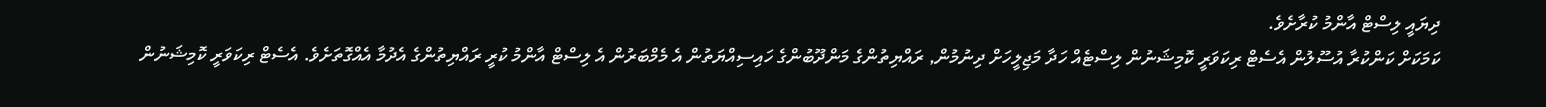ދިޔައީ ލިސްޓް އާންމު ކުރާށެވެ.
ކަމަކަށް ކަންކުރާ އުސޫލުން އެސެޓް ރިކަވަރީ ކޮމިޝަނުން ލިސްޓެއް ހަދާ މަޖިލީހަށް ދިނުމުން, ރައްޔިތުންގެ މަންދޫބުންގެ ހައިސިއްޔަތުން އެ މެމްބަރުން އެ ލިސްޓް އާންމު ކުރީ ރައްޔިތުންގެ އެދުމާ އެއްގޮތަށެވެ. އެސެޓް ރިކަވަރީ ކޮމިޝަނުން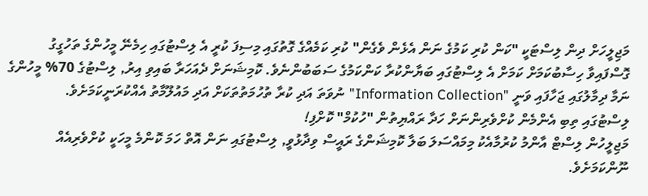މަޖިލީހަށް ދިން ލިސްޓަކީ "ކަން ކުރި ކަމުގެ ނަން އެޅެން ވެގެން" ކުރި ކަމެއްގެ ގޮތުގައި މިސިފަ ކުރީ އެ ލިސްޓުގައި ހިމެނޭ މީހުންގެ ތަހުގީގު ގޮސްފައިވާ ހިސާބުކަމަށް ކަމަށް އެ ލިސްޓުގައި ބަޔާންކުރާ ކަންކަމުގެ ސަބަބުންނެވެ. ކޮމިޝަނަށް ދެއަހަރާ ބައިވި އިރު, ލިސްޓުގެ 70% މީހުންގެ ނަމާ ދިމާލުގައި ޖަހާފައި ވަނީ "Information Collection" ނުވަތަ އަދި ކުރާ ތުހުމަތުތަކަށް އަދި މައުލޫމާތު އެއްކުރަނީކަމަށެވެ.
ލިސްޓުގައި ތިބި އެންމެން ކުށްވެރިންނަށް ހަދާ ރައްޔިތުން "ހުކުމް" ކޮށްފި!
މަޖިލީހުން ލިސްޓް އާންމު ކުރުމާއެކު މިމައްސަލަ ބަލާ ކޮމިޝަންގެ ރައީސް ވިދާޅުވީ, ލިސްޓުގައި ނަން އޮތް ހަމަ ކޮންމެ މީހަކީ ކުށްވެރިއެއް ނޫންކަމަށެވެ.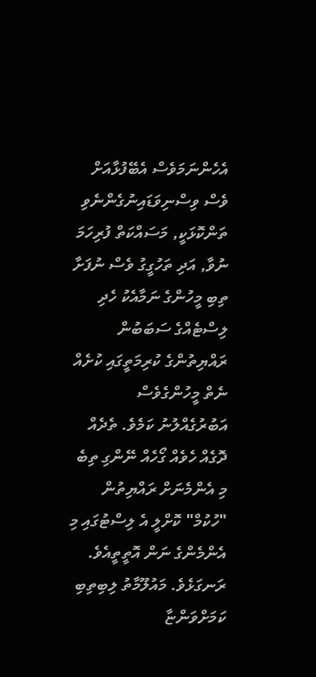އެހެންނަމަވެސް އެބޭފުޅާއަށް ވެސް ވިސްނިވަޑައިނުގެންނެވި ތަންކޮޅަކީ, މަސައްކަތް ފުރިހަމަ ނުވާ, އަދި ތަހުގީގު ވެސް ނުފަށާ ތިބި މީހުންގެ ނަމާއެކު ހެދި ލިސްޓެއްގެ ސަބަބުން ރައްޔިތުންގެ ކުރިމަތީގައި ކުށެއް ނެތް މީހުންގެވެސް އަބުރުގެއްލުނު ކަމެވެ. ތެދެއް ދޮގެއް ހެވެއް ގޯހެއް ނޭންގި ތިބެ މި އެންމެނަށް ރައްޔިތުން "ހުކުމް" ކޮށްލީ އެ ލިސްޓުގައި މި އެންމެންގެ ނަން އޮތީތީއެވެ.
ރަނގަޅެވެ. މައުލޫމާތު ލިބިތިބި ކަމަށްވަންޏާ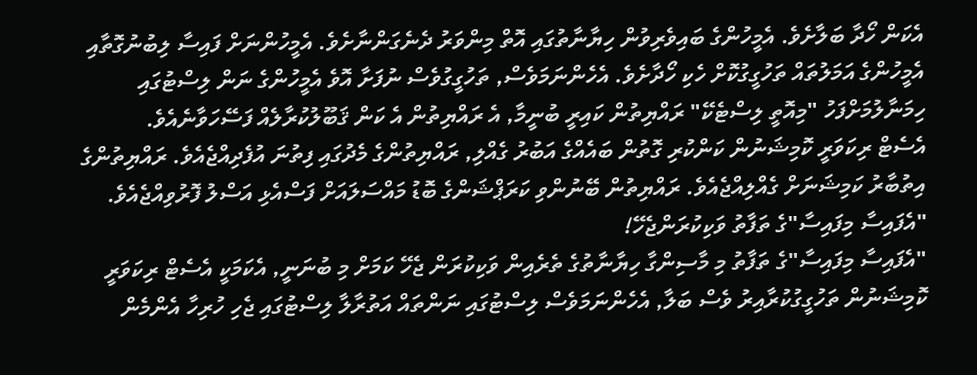އެކަން ހޯދާ ބަލާށެވެ. އެމީހުންގެ ބައިވެރިވުން ހިޔާނާތުގައި އޮތް މިންވަރު ދެނެގަންނާށެވެ. އެމީހުންނަށް ފައިސާ ލިބުނުގޮތާއި އެމީހުންގެ އަމަލުތައް ތަހުގީގުކޮށް ހެކި ހޯދާށެވެ. އެހެންނަމަވެސް, ތަހުގީގުވެސް ނުފަށާ އޮވެ އެމީހުންގެ ނަން ލިސްޓުގައި ހިމަނާލުމަށްފަހު "މިއޮތީ ލިސްޓެކޭ" ރައްޔިތުން ކައިރީ ބުނީމާ, އެ ރައްޔިތުން އެ ކަން ޤަބޫލުކުރާލެއް ފަސޭހަވާނެއެވެ.
އެސެޓް ރިކަވަރީ ކޮމިޝަނުން ކަންކުރި ގޮތުން ބައެއްގެ އަބުރު ގެއްލި, ރައްޔިތުންގެ މެދުގައި ފިތުނަ އުފެދިއްޖެއެވެ. ރައްޔިތުންގެ އިތުބާރު ކަމިޝަނަށް ގެއްލިއްޖެއެވެ. ރައްޔިތުން ބޭނުންވި ކަރަޕްޝަންގެ ބޮޑު މައްސަލައަށް ފަސްއެޅި އަސްލު ފޮރުވިއްޖެއެވެ.
"އެފައިސާ މިފައިސާ"ގެ ތަފާތު ވަކިކުރަންޖެހޭ!
"އެފައިސާ މިފައިސާ"ގެ ތަފާތު މި މާސިންގާ ހިޔާނާތުގެ ތެރެއިން ވަކިކުރަން ޖެހޭ ކަމަށް މި ބުނަނީ, އެކަމަކީ އެސެޓް ރިކަވަރީ ކޮމިޝަނުން ތަހުގީގުކުރާއިރު ވެސް ބަލާ, އެހެންނަމަވެސް ލިސްޓުގައި ނަންތައް އަތުރާލާ ލިސްޓުގައި ޖެހި ހުރިހާ އެންމެން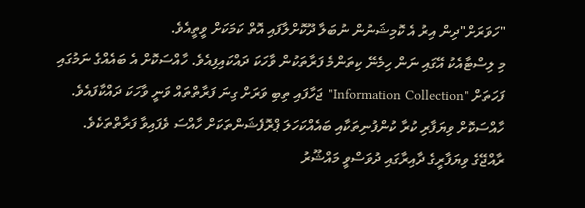"ހަވަރަށް"ދިން އިރު އެ ކޮމިޝަނުން ނުބަލާ ދޫކޮށްލާފައި އޮތް ކަމަކަށް ވީތީއެވެ.
މި ލިސްޓާއެކު އޭގައި ނަން ހިމެނޭ ކިތަންމެ ފަރާތަކުން ވާހަކަ ދައްކައިފިއެވެ. ހާއްސަކޮށް އެ ބައެއްގެ ނަމުގައި ފަހަތަށް "Information Collection" ޖަހާފައި ތިބި ވަރަށް ގިނަ ފަރާތްތައް ވަނީ ވާހަކަ ދައްކާފައެވެ. ހާއްސަކޮށް ވިޔަފާރި ކުރާ ކުންފުނިތަކާއި ބައެއްކަހަލަ ޕްރޮފެޝަންތަކަށް ހާއްސަ ވެފައިވާ ފަރާތްތަކެވެ.
ރާއްޖޭގެ ވިޔަފާރީގެ ދާއިރާގައި ދުވަސްވީ މައްޝޫރު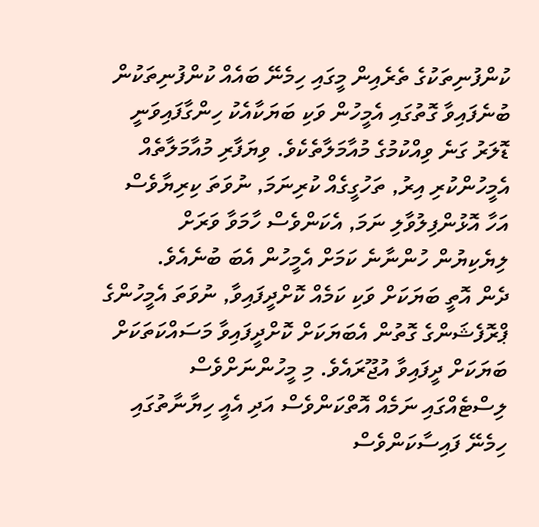ކުންފުނިތަކުގެ ތެރެއިން މީގައި ހިމެނޭ ބައެއް ކުންފުނިތަކުން ބުނެފައިވާ ގޮތުގައި އެމީހުން ވަކި ބަޔަކާއެކު ހިންގާފައިވަނީ ޑޮލަރު ގަނެ ވިއްކުމުގެ މުއާމަލާތެކެވެ. ވިޔަފާރި މުއާމަލާތެއް އެމީހުންކުރި އިރު, ތަހުގީގެއް ކުރިނަމަ, ނުވަތަ ކިރިޔާވެސް އަހާ އޮޅުންފިލުވާލި ނަމަ, އެކަންވެސް ހާމަވާ ވަރަށް ލިޔެކިޔުން ހުންނާނެ ކަމަށް އެމީހުން އެބަ ބުނެއެވެ.
ދެން އޮތީ ބަޔަކަށް ވަކި ކަމެއް ކޮށްދީފައިވާ, ނުވަތަ އެމީހުންގެ ޕްރޮފެޝަންގެ ގޮތުން އެބަޔަކަށް ކޮށްދީފައިވާ މަސައްކަތަކަށް ބަޔަކަށް ދީފައިވާ އުޖޫރައެވެ. މި މީހުންނަށްވެސް ލިސްޓެއްގައި ނަމެއް އޮތްކަންވެސް އަދި އެއީ ހިޔާނާތުގައި ހިމެނޭ ފައިސާކަންވެސް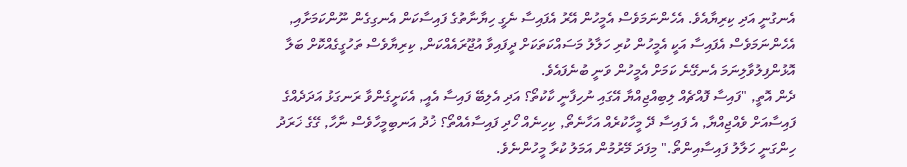އެނގުނީ އަދި ކިރިޔާއެވެ. އެހެންނަމަވެސް އެމީހުން އޭރު އެފައިސާ ނެގީ ހިޔާނާތުގެ ފައިސާކަން އެނގިގެން ނޫންކަމަށާއި, އެހެންނަމަވެސް އެފައިސާ އަކީ އެމީހުން ކުރި ހަލާލު މަސައްކަތަކަށް ދީފައިވާ އުޖޫރައެއްކަން, ކިރިޔާވެސް ތަހުގީގެއްކޮށް ބަލާ އޮޅުންފިލުވާލިނަމަ އެނގޭނެ ކަމަށް އެމީހުން ވަނީ ބުނެފައެވެ.
ދެން އޮތީ, "ފައިސާ ފޮއްޗެއް ލިބިއްޖިއްޔާ އޭގައި ނުހިފާނީ ކާކުތޯ؟ އަދި އެލިބޭ ފައިސާ އެއީ, އެކަށީގެންވާ ރަނގަޅު އަދަދެއްގެ ފައިސާއަށް ވެއްޖިއްޔާ, އެ ފައިސާ ދޭ މީހާކުރެއް އަހާނެތޯ, ކިހިނެއް ހޯދި ފައިސާއެއްތޯ؟ ޚުދު އަނބިމީހާވެސް ނާހާ, ގޭގެ ޚަރަދު ހިންގަނީ ހަލާލު ފައިސާއިންތޯ." މިފަދަ މޭރުމުން އަމަލު ކުރާ މީހުންނެވެ.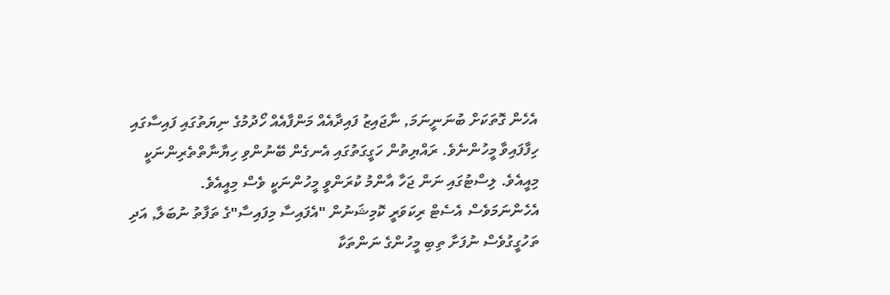އެހެން ގޮތަކަށް ބުނަނީނަމަ, ނާޖައިޒު ފައިދާއެއް މަންފާއެއް ހޯދުމުގެ ނިޔަތުގައި ފައިސާގައި ހިފާފައިވާ މީހުންނެވެ. ރައްޔިތުން ހަގީގަތުގައި އެނގެން ބޭނުންވި ހިޔާނާތްތެރިންނަކީ މިއީއެވެ. ލިސްޓުގައި ނަން ޖަހާ އާންމު ކުރަންވީ މީހުންނަކީ ވެސް މިއީއެވެ.
އެހެންނަމަވެސް އެސެޓް ރިކަވަރީ ކޮމިޝަނުން "އެފައިސާ މިފައިސާ"ގެ ތަފާތު ނުބަލާ, އަދި ތަހުގީގުވެސް ނުފަށާ ތިބި މީހުންގެ ނަންތަކާ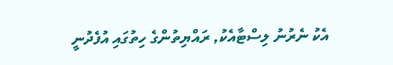އެކު ނެރުނު ލިސްޓާއެކު, ރައްޔިތުންގެ ހިތުގައި އުފެދުނީ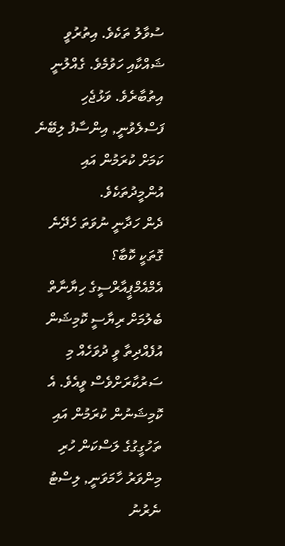ސުވާލު ތަކެވެ. އިތުރުވީ ޝައްކާއި ހަވުމެވެ. ގެއްލުނީ އިތުބާރެވެ. ވަޅުޖެހި ފަސްލެވުނީ, އިންސާފު ލިބޭނެ ކަމަށް ކުރަމުން އައި އުންމީދުތަކެވެ.
ދެން ހަދާނީ ނުވަތަ ހެދޭނެ ގޮތަކީ ކޮބާ؟
އެމްއެމްޕީއާރްސީގެ ހިޔާނާތް ބެލުމަށް ރިޔާސީ ކޮމިޝަން އުފެއްދިތާ ވީ ދުވަހެއް މި ސަރުކާރަށްވެސް ވީއެވެ. އެ ކޮމިޝަނުން ކުރަމުން އައި ތަހުގީގުގެ ލަސްކަން ހުރި މިންވަރު ހާމަވަނީ, ލިސްޓު ނެރުނު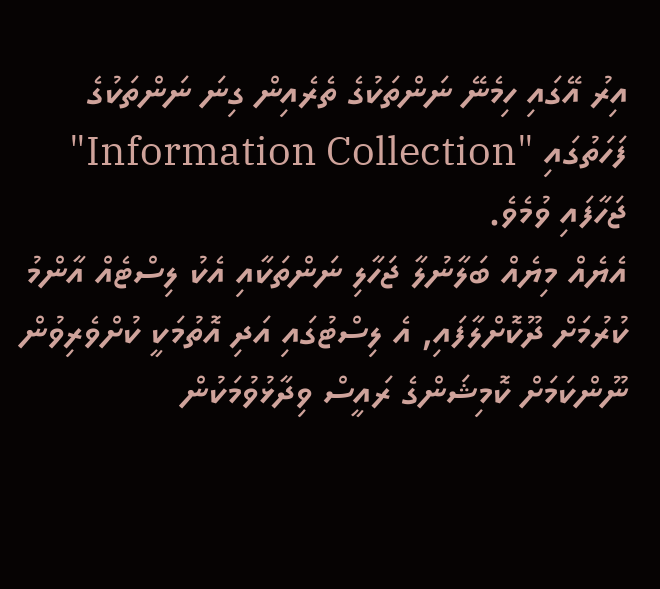އިރު އޭގައި ހިމެނޭ ނަންތަކުގެ ތެރެއިން ގިނަ ނަންތަކުގެ ފަހަތުގައި "Information Collection" ޖަހާފައި ވުމެވެ.
އެޔެއް މިޔެއް ބަލާނުލާ ޖަހާލި ނަންތަކާއި އެކު ލިސްޓެއް އާންމު ކުރުމަށް ދޫކޮށްލާފައި, އެ ލިސްޓުގައި އަދި އޮތުމަކީ ކުށްވެރިވުން ނޫންކަމަށް ކޮމިޝަންގެ ރައީސް ވިދާޅުވުމަކުން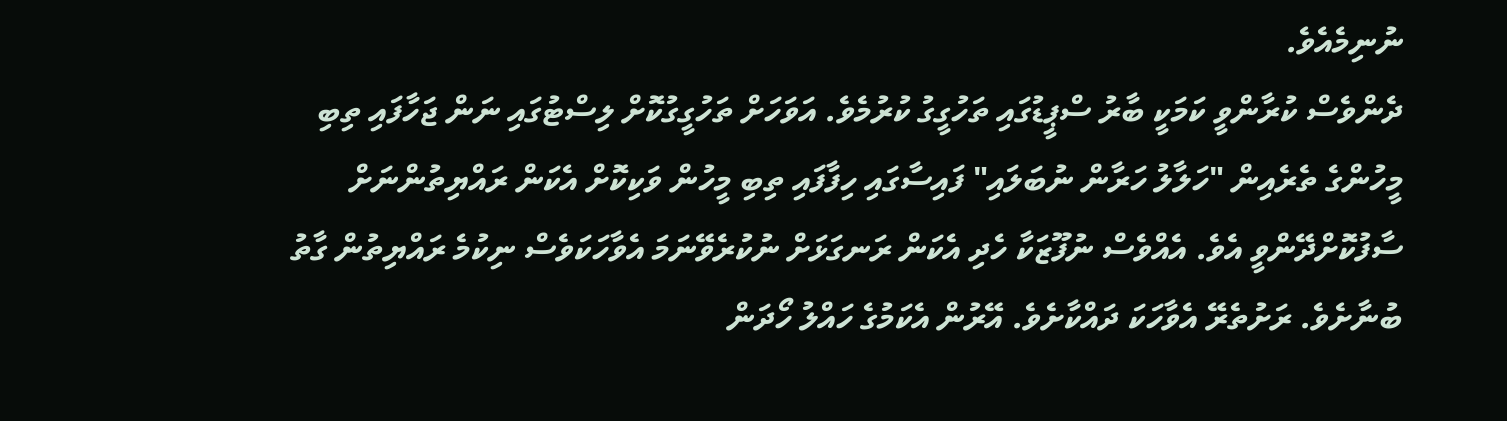ނުނިމެއެވެ.
ދެންވެސް ކުރާންވީ ކަމަކީ ބާރު ސްޕީޑުގައި ތަހުގީގު ކުރުމެވެ. އަވަހަށް ތަހުގީގުކޮށް ލިސްޓުގައި ނަން ޖަހާފައި ތިބި މީހުންގެ ތެރެއިން "ހަލާލު ހަރާން ނުބަލައި" ފައިސާގައި ހިފާފައި ތިބި މީހުން ވަކިކޮށް އެކަން ރައްޔިތުންނަށް ސާފުކޮށްދޭންވީ އެވެ. އެއްވެސް ނުފޫޒަކާ ހެދި އެކަން ރަނގަޅަށް ނުކުރެވޭނަމަ އެވާހަކަވެސް ނިކުމެ ރައްޔިތުން ގާތު ބުނާށެވެ. ރަށުތެރޭ އެވާހަކަ ދައްކާށެވެ. އޭރުން އެކަމުގެ ހައްލު ހޯދަން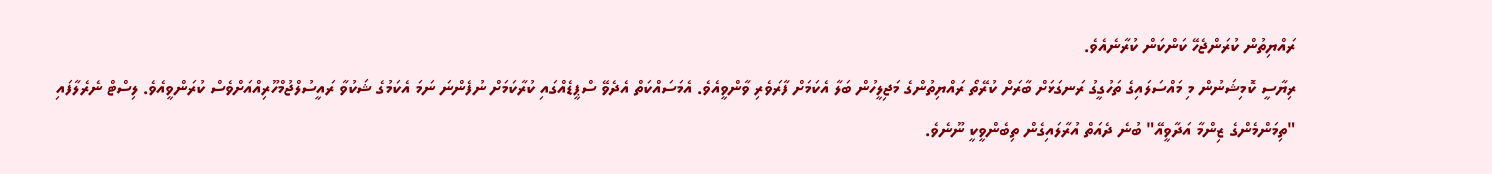ރައްޔިތުން ކުރަންޖެހޭ ކަންކަން ކުރާނެއެވެ.
ރިޔާސީ ކޮމިޝަނުން މި މައްސަލައިގެ ތަހުގީގު ރަނގަޅަށް ބާރަށް ކުރޭތޯ ރައްޔިތުންގެ މަޖިލީހުން ބަލާ އެކަމަށް ފާރަވެރި ވާންވީއެވެ. އެމަސައްކަތް އެދެވޭ ސްޕީޑެއްގައި ކުރާކަމަށް ނުފެންނަ ނަމަ އެކަމުގެ ޝަކުވާ ރައީސުލްޖުމްހޫރިއްއަށްވެސް ކުރަންވީއެވެ. ލިސްޓް ނެރެލާފައި "ތިމަންމެންގެ ޒިންމާ އަދާވީއޭ" ބުނެ ދެއަތް އުރާލައިގެން ތިބެންވީކީ ނޫނެވެ.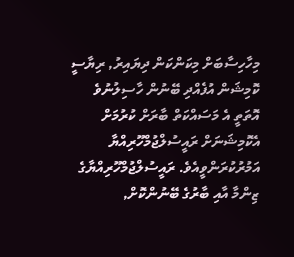މިހާހިސާބަށް މިކަންކަން ދިޔައިރު, ރިޔާސީ ކޮމިޝަން އުފެއްދި ބޭނުން ހާސިލުނުވެ އޮތަތީ އެ މަސައްކަތް ބާރަށް ކުރުމަށް އެކޮމިޝަނަށް ރައީސުލްޖުމްހޫރިއްޔާ އަމުރުކުރަންވީއެވެ. ރައީސުލްޖުމްހޫރިއްޔާގެ ޒިންމާ އާއި ބާރުގެ ބޭނުންކޮށް,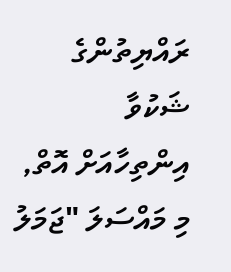ރައްޔިތުންގެ ޝަކުވާ އިންތިހާއަށް އޮތް, މި މައްސަލަ "ޖަމަލު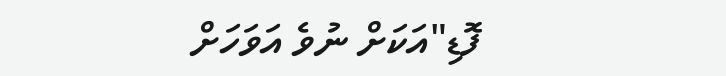ފޮޑި"އަކަށް ނުވެ އަވަހަށް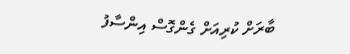ބާރަށް ކުރިއަށް ގެންގޮސް އިންސާފު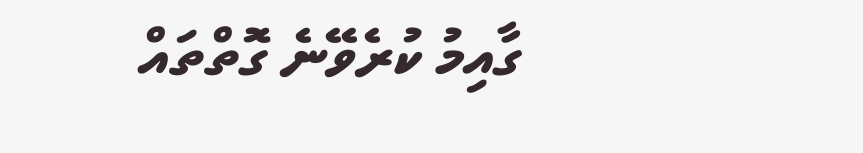ގާއިމު ކުރެވޭނެ ގޮތްތައް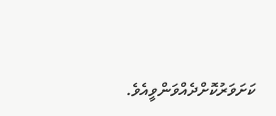ކަށަވަރުކޮށްދެއްވަންވީއެވެ.